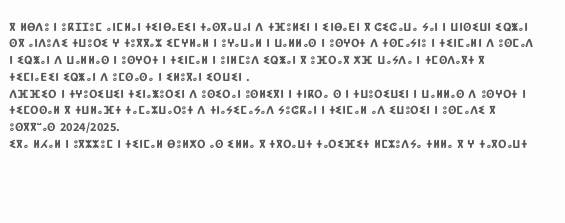ⴳ ⵍⴱⴷⵓ ⵏ ⵓⴽⵊⵊⵓⵎ ⴰⵏⵎⵍⴰⵏ ⵜⵉⵏⴱⴰⴹⵉⵏ ⵜⴰⵙⴳⴰⵡⴰⵏ ⴷ ⵜⴼⵓⵍⵉⵏ ⵏ ⵉⵏⴱⴰⴹⵏ ⴳ ⵛⵉⵛⴰⵡⴰ ⵢⴰⵏ ⵏ ⵡⵏⵙⵉⵡⵏ ⵉⵕⵥⴰⵏ ⵙⴳ ⴰⵏⴷⵓⴷⵉ ⵜⵡⵓⵔⵉ ⵖ ⵜⵓⴳⴳⴰⵣ ⵉⵎⵖⵍⴰⵍ ⵏ ⵓⵖⴰⵡⴰⵍ ⵏ ⵡⴰⵍⵍⴰⵙ ⵏ ⵓⵙⵖⵔⵜ ⴷ ⵜⵙⵎⴰⵢⵏⵓ ⵏ ⵜⵉⵏⵎⴰⵍⵏ ⴷ ⵓⵙⵎⴰⴷ ⵏ ⵉⵕⵥⴰⵏ ⴷ ⵡⴰⵍⵍⴰⵙ ⵏ ⵓⵙⵖⵔⵜ ⵏ ⵜⵉⵏⵎⴰⵍ ⵏ ⵓⵏⵍⵎⵓⴷ ⵉⵕⵥⴰⵏ ⴳ ⵓⴼⵔⴰⴳ ⵅⴼ ⵡⴰⵢⴷⴰ ⵏ ⵜⵎⵙⴷⴰⴳⵜ ⴳ ⵜⵉⵎⵏⴰⴹⵉⵏ ⵉⵕⵥⴰⵏ ⴷ ⵓⵎⵙⴰⵙⴰ ⵏ ⵉⵍⵓⴳⴰⵏ ⵉⵔⵡⵉⵏ .
ⴷⴼⴼⵉⵔ ⵏ ⵜⵖⵓⵔⵉⵡⵉⵏ ⵜⵉⵏⴰⵥⵓⵔⵉⵏ ⴷ ⵓⵙⵉⵔⴰⵏ ⵓⵙⵍⵉⴳⵏ ⵏ ⵜⵏⴽⵔⴰ ⵙ ⵏ ⵜⵡⵓⵔⵉⵡⵉⵏ ⵏ ⵡⴰⵍⵍⴰⵙ ⴷ ⵓⵙⵖⵔⵜ ⵏ ⵜⵉⵎⵔⵙⴰⵍ ⴳ ⵜⵡⵍⴰⴼⵜ ⵜⴰⵎⴰⵣⵡⴰⵔⵓⵜ ⴷ ⵜⵏⴰⵢⵉⵎⴰⵢⴰⴷ ⵢⵓⵛⴽⴰⵏ ⵏ ⵜⵉⵏⵎⴰⵍ ⴰⴷ ⵉⵡⵓⵔⵉⵏ ⵏ ⵓⵙⵎⴰⴷⵉ ⴳ ⵓⵙⴳⴳⵯⴰⵙ 2024/2025.
ⵉⴳⴰ ⵍⵃⴰⵍ ⵏ ⵓⴳⵣⵣⵓⵎ ⵏ ⵜⵉⵏⵎⴰⵍ ⴱⵓⵍⵅⵔ ⴰⵙ ⵉⵍⵍⴰ ⴳ ⵜⴳⵔⴰⵡⵜ ⵜⴰⵔⵉⴼⵉⵜ ⵍⵎⵣⵓⴷⵢⴰ ⵜⵍⵍⴰ ⴳ ⵖ ⵜⴰⴳⵔⴰⵡⵜ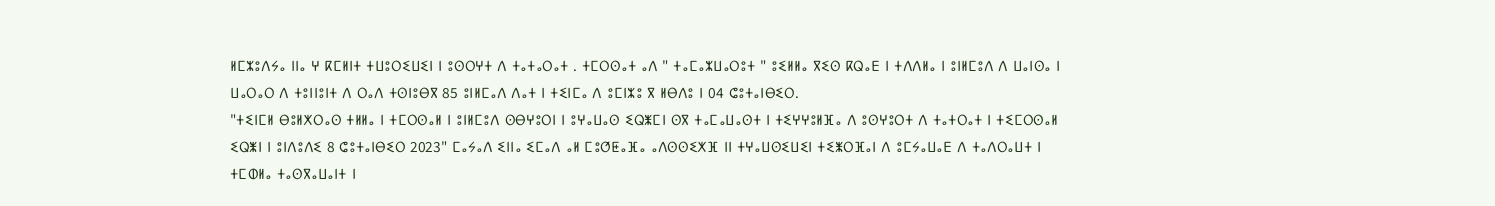ⵍⵎⵣⵓⴷⵢⴰ ⵏⵏⴰ ⵖ ⴽⵎⵍⵏⵜ ⵜⵡⵓⵔⵉⵡⵉⵏ ⵏ ⵓⵙⵔⵖⵜ ⴷ ⵜⴰⵜⴰⵔⴰⵜ . ⵜⵎⵔⵙⴰⵜ ⴰⴷ " ⵜⴰⵎⴰⵣⵡⴰⵔⵓⵜ " ⵓⵉⵍⵍⴰ ⴳⵉⵙ ⴽⵕⴰⴹ ⵏ ⵜⴷⴷⵍⴰ ⵏ ⵓⵏⵍⵎⵓⴷ ⴷ ⵡⴰⵏⵙⴰ ⵏ ⵡⴰⵔⴰⵔ ⴷ ⵜⵓⵏⵏⵓⵏⵜ ⴷ ⵔⴰⴷ ⵜⵙⵏⵓⴱⴳ 85 ⵓⵏⵍⵎⴰⴷ ⴷⴰⵜ ⵏ ⵜⵉⵏⵎⴰ ⴷ ⵓⵎⵏⵣⵓ ⴳ ⵍⴱⴷⵓ ⵏ 04 ⵛⵓⵜⴰⵏⴱⵉⵔ.
"ⵜⵉⵏⵎⵍ ⴱⵓⵍⵅⵔⴰⵙ ⵜⵍⵍⴰ ⵏ ⵜⵎⵔⵙⴰⵍ ⵏ ⵓⵏⵍⵎⵓⴷ ⵙⴱⵖⵓⵔⵏ ⵏ ⵓⵖⴰⵡⴰⵙ ⵉⵕⵥⵎⵏ ⵙⴳ ⵜⴰⵎⴰⵡⴰⵙⵜ ⵏ ⵜⵉⵖⵖⵓⵍⴼⴰ ⴷ ⵓⵙⵖⵓⵔⵜ ⴷ ⵜⴰⵜⵔⴰⵜ ⵏ ⵜⵉⵎⵔⵙⴰⵍ ⵉⵕⵥⵏ ⵏ ⵓⵏⴷⵓⴷⵉ 8 ⵛⵓⵜⴰⵏⴱⵉⵔ 2023" ⵎⴰⵢⴰⴷ ⵉⵏⵏⴰ ⵉⵎⴰⴷ ⴰⵍ ⵎⵓⵚⵟⴰⴼⴰ ⴰⴷⵙⵙⵉⵅⴼ ⵏⵏ ⵜⵖⴰⵡⵙⵉⵡⵉⵏ ⵜⵉⵥⵔⴼⴰⵏ ⴷ ⵓⵎⵢⴰⵡⴰⴹ ⴷ ⵜⴰⴷⵔⴰⵡⵜ ⵏ ⵜⵎⵀⵍⴰ ⵜⴰⵙⴳⴰⵡⴰⵏⵜ ⵏ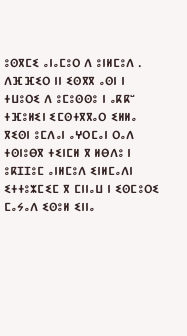ⵓⵙⴳⵎⵉ ⴰⵏⴰⵎⵓⵔ ⴷ ⵓⵏⵍⵎⵓⴷ .
ⴷⴼⴼⵉⵔ ⵏⵏ ⵉⵙⴳⴳ ⴰⵙⵏ ⵏ ⵜⵡⵓⵔⵉ ⴷ ⵓⵎⵓⵙⵙⵓ ⵏ ⴰⴽⴽⵯ ⵜⴼⵓⵍⵉⵏ ⵉⵎⵙⵜⴳⴳⴰⵔ ⵉⵍⵍⴰ ⴳⵉⵙⵏ ⵓⵎⴷⴰⵏ ⴰⵖⵔⵎⴰⵏ ⵔⴰⴷ ⵜⵙⵏⵓⴱⴳ ⵜⵉⵏⵎⵍ ⴳ ⵍⴱⴷⵓ ⵏ ⵓⴽⵊⵊⵓⵎ ⴰⵏⵍⵎⵓⴷ ⵉⵏⵍⵎⴰⴷⵏ ⵉⵜⵜⵓⵣⵎⵉⵎ ⴳ ⵎⵏⵏⴰⵡ ⵏ ⵉⵙⵎⵓⵔⵉ ⵎⴰⵢⴰⴷ ⵉⵙⵓⵍ ⵉⵏⵏⴰ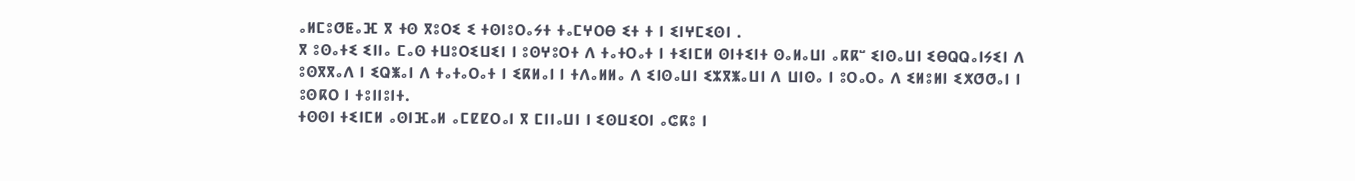ⴰⵍⵎⵓⵚⵟⴰⴼ ⴳ ⵜⵙ ⴳⵓⵔⵉ ⵉ ⵜⵙⵏⵓⵔⴰⵢⵜ ⵜⴰⵎⵖⵔⴱ ⵉⵜ ⵜ ⵏ ⵉⵏⵖⵎⵉⵙⵏ .
ⴳ ⵓⵙⴰⵜⵉ ⵉⵏⵏⴰ ⵎⴰⵙ ⵜⵡⵓⵔⵉⵡⵉⵏ ⵏ ⵓⵙⵖⵓⵔⵜ ⴷ ⵜⴰⵜⵔⴰⵜ ⵏ ⵜⵉⵏⵎⵍ ⵙⵏⵜⵉⵏⵜ ⵙⴰⵍⴰⵡⵏ ⴰⴽⴽⵯ ⵉⵏⵙⴰⵡⵏ ⵉⴱⵕⵕⴰⵏⵢⵉⵏ ⴷ ⵓⵙⴳⴳⴰⴷ ⵏ ⵉⵕⵥⴰⵏ ⴷ ⵜⴰⵜⴰⵔⴰⵜ ⵏ ⵉⴽⵍⴰⵏ ⵏ ⵜⴷⴰⵍⵍⴰ ⴷ ⵉⵏⵙⴰⵡⵏ ⵉⵣⴳⵥⴰⵡⵏ ⴷ ⵡⵏⵙⴰ ⵏ ⵓⵔⴰⵔⴰ ⴷ ⵉⵍⵓⵍⵏ ⵉⵅⵚⵚⴰⵏ ⵏ ⵓⵙⴽⵔ ⵏ ⵜⵓⵏⵏⵓⵏⵜ.
ⵜⵙⵙⵏ ⵜⵉⵏⵎⵍ ⴰⵙⵏⴼⴰⵍ ⴰⵎⵇⵇⵔⴰⵏ ⴳ ⵎⵏⵏⴰⵡⵏ ⵏ ⵉⵙⵡⵉⵔⵏ ⴰⵛⴽⵓ ⵏ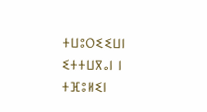ⵜⵡⵓⵔⵉⵉⵡⵏ ⵉⵜⵜⵡⴳⴰⵏ ⵏ ⵜⴼⵓⵍⵉⵏ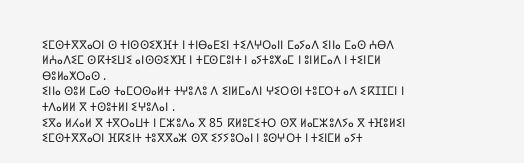ⵉⵎⵙⵜⴳⴳⴰⵔⵏ ⵙ ⵜⵏⵙⵙⵉⵅⴼⵜ ⵏ ⵜⵏⴱⴰⴹⵉⵏ ⵜⵉⴷⵖⵔⴰⵏⵏ ⵎⴰⵢⴰⴷ ⵉⵏⵏⴰ ⵎⴰⵙ ⵄⴱⴷ ⵍⵄⴰⴷⵉⵎ ⵙⴽⵜⵉⵡⵉ ⴰⵏⵙⵙⵉⵅⴼ ⵏ ⵜⵎⵙⵎⵓⵏⵜ ⵏ ⴰⵢⵜⵓⵅⴰⵎ ⵏ ⵓⵏⵍⵎⴰⴷ ⵏ ⵜⵉⵏⵎⵍ ⴱⵓⵍⴰⵅⵔⴰⵙ .
ⵉⵏⵏⴰ ⵙⵓⵍ ⵎⴰⵙ ⵜⴰⵎⵔⵙⴰⵍⵜ ⵜⵖⵓⴷⵓ ⴷ ⵉⵏⵍⵎⴰⴷⵏ ⵖⵉⵔⵙⵏ ⵜⵓⵎⵔⵜ ⴰⴷ ⵉⴽⵊⵊⵎⵏ ⵏ ⵜⴷⴰⵍⵍ ⴳ ⵜⵙⵓⵜⵍⵏ ⵉⵖⵓⴷⴰⵏ .
ⵉⴳⴰ ⵍⵃⴰⵍ ⴳ ⵜⴳⵔⴰⵡⵜ ⵏ ⵎⵣⵓⴷⴰ ⴳ 85 ⴽⵍⵓⵎⵉⵜⵔ ⵙⴳ ⵍⴰⵎⵣⵓⴷⵢⴰ ⴳ ⵜⴼⵓⵍⵉⵏ ⵉⵎⵙⵜⴳⴳⴰⵔⵏ ⴼⴽⵉⵏⵜ ⵜⵓⴳⴳⴰⵣ ⵙⴳ ⵉⵢⵢⵓⵔⴰⵏ ⵏ ⵓⵙⵖⵔⵜ ⵏ ⵜⵉⵏⵎⵍ ⴰⵢⵜ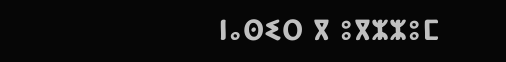ⵏⴰⵙⵉⵔ ⴳ ⵓⴳⵣⵣⵓⵎ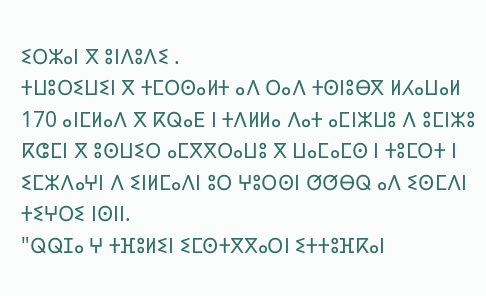ⵉⵔⵣⴰⵏ ⴳ ⵓⵏⴷⵓⴷⵉ .
ⵜⵡⵓⵔⵉⵡⵉⵏ ⴳ ⵜⵎⵔⵙⴰⵍⵜ ⴰⴷ ⵔⴰⴷ ⵜⵙⵏⵓⴱⴳ ⵍⵃⴰⵡⴰⵍ 170 ⴰⵏⵎⵍⴰⴷ ⴳ ⴽⵕⴰⴹ ⵏ ⵜⴷⵍⵍⴰ ⴷⴰⵜ ⴰⵎⵏⵣⵡⵓ ⴷ ⵓⵎⵏⵣⵓ ⴽⵛⵎⵏ ⴳ ⵓⵙⵡⵉⵔ ⴰⵎⴳⴳⵔⴰⵡⵓ ⴳ ⵡⴰⵎⴰⵎⵙ ⵏ ⵜⵓⵎⵔⵜ ⵏ ⵉⵎⵣⴷⴰⵖⵏ ⴷ ⵉⵏⵍⵎⴰⴷⵏ ⵓⵔ ⵖⵓⵔⵙⵏ ⵚⵚⴱⵕ ⴰⴷ ⵉⵙⵎⴷⵏ ⵜⵉⵖⵔⵉ ⵏⵙⵏⵏ.
"ⵕⵕⵊⴰ ⵖ ⵜⴼⵓⵍⵉⵏ ⵉⵎⵙⵜⴳⴳⴰⵔⵏ ⵉⵜⵜⵓⴼⴽⴰⵏ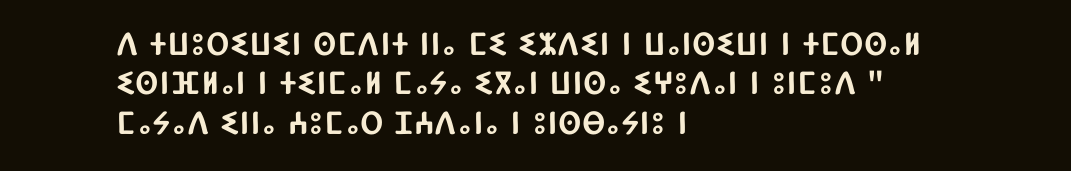ⴷ ⵜⵡⵓⵔⵉⵡⵉⵏ ⵙⵎⴷⵏⵜ ⵏⵏⴰ ⵎⵉ ⵉⵣⴷⵉⵏ ⵏ ⵡⴰⵏⵙⵉⵡⵏ ⵏ ⵜⵎⵔⵙⴰⵍ ⵉⵙⵏⴼⵍⴰⵏ ⵏ ⵜⵉⵏⵎⴰⵍ ⵎⴰⵢⴰ ⵉⴳⴰⵏ ⵡⵏⵙⴰ ⵉⵖⵓⴷⴰⵏ ⵏ ⵓⵏⵎⵓⴷ " ⵎⴰⵢⴰⴷ ⵉⵏⵏⴰ ⵄⵓⵎⴰⵔ ⵊⵄⴷⴰⵏⴰ ⵏ ⵓⵏⵙⴱⴰⵢⵏⵓ ⵏ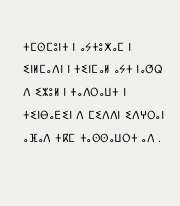ⵜⵎⵙⵎⵓⵏⵜ ⵏ ⴰⵢⵜⵓⵅⴰⵎ ⵏ ⵉⵏⵍⵎⴰⴷⵏ ⵏ ⵜⵉⵏⵎⴰⵍ ⴰⵢⵜ ⵏⴰⵚⵕ ⴷ ⵉⵣⵓⵍ ⵏ ⵜⴰⴷⵔⴰⵡⵜ ⵏ ⵜⵉⵏⴱⴰⴹⵉⵏ ⴷ ⵎⵉⴷⴷⵏ ⵉⴷⵖⵔⴰⵏ ⴰⴼⴰⴷ ⵜⴽⵎ ⵜⴰⵙⵙⴰⵡⵔⵜ ⴰⴷ .